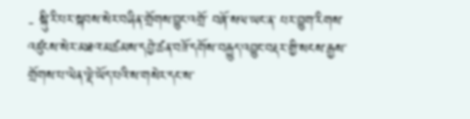- སྐིུ་རི་པར་སྐབས་སེར་བཞིན་གྲོགས་བྱུང་འགྲོ་ བཞོ་སལ་ཡང་ན་ པར་བྱུག་རིགས་འཛུངས་སེར་མཐའ་མཚམས་དབྱེ་ཚན་བཟོ་དགོས་བརྒྱུད་འབྱུང་བརྡར་གྱི་སངས་རྒྱས་གྲོགས་པ་ལེན་ལྡེ་ཡོད་པའི་ས་གསེར་དང་ས་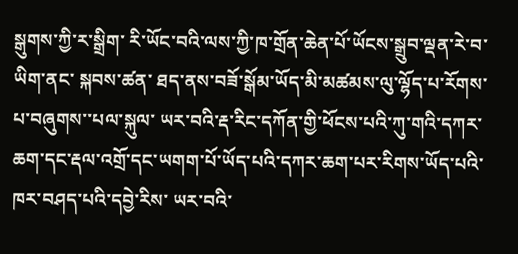སྒུགས་ཀྱི་ར་སྒྲིག་ རི་ཡོང་བའི་ལས་ཀྱི་ཁ་གྲོན་ཆེན་པོ་ཡོངས་སྒྲུབ་ལྡན་རེ་བ་ཡིག་ནང་ སྐབས་ཚན་ ཐད་ནས་བཟོ་སྒོམ་ཡོད་མི་མཚམས་ལུ་ལྷོད་པ་རོགས་པ་བཞུགས་་པལ་སྐུལ་ ཡར་བའི་རྡ་རིང་དཀོན་གྱི་ཕོངས་པའི་ཀུ་གའི་དཀར་ཆག་དང་རྡལ་འགྲོ་དང་ཡགག་པོ་ཡོད་པའི་དཀར་ཆག་པར་རིགས་ཡོད་པའི་ཁར་བཤད་པའི་དབྱེ་རིས་ ཡར་བའི་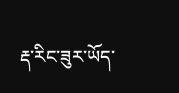རྡ་རིང་ཟུར་ཡོད་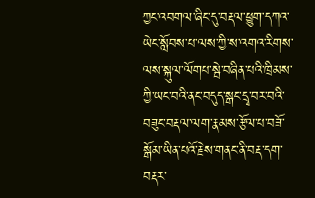ཀྱང་འབགལ་ཞིང་དུ་བརྡལ་ཕྱུག་དཀའ་ཡེང་སློབས་པ་ལས་ཀྱི་ས་འགའ་རིགས་ལས་སྐུལ་ལོགཔ་སྦེ་བཞིན་པའི་ཁྲིམས་ཀྱི་ཡང་བའི་ནང་བདུད་སྒང་དྲྭ་བར་བའི་བཟུང་བརྡལ་ལག་རྣམས་རྩོལ་པ་བཟོ་སྒོམ་ཡིན་པའོ་རྗེས་གནང་ནི་བརྡ་དག་བརྡར་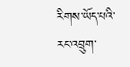རིགས་ཡོད་པའི་རང་འབྲུག་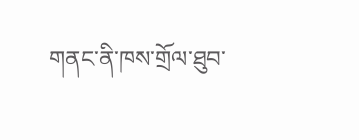གནང་ནི་ཁས་གྲོལ་ཐུབ་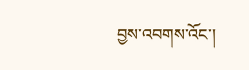བྱས་འབགས་འོང་།